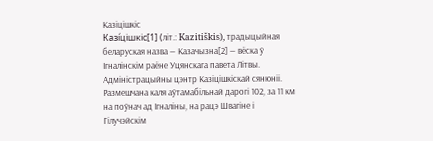Казіцішкіс
Казі́цішкіс[1] (літ.: Kazitiškis), традыцыйная беларуская назва — Казачызна[2] — вёска ў Ігналінскім раёне Уцянскага павета Літвы. Адміністрацыйны цэнтр Казіцішкіскай сянюніі. Размешчана каля аўтамабільнай дарогі 102, за 11 км на поўнач ад Ігналіны, на рацэ Швагіне і Гілучэйскім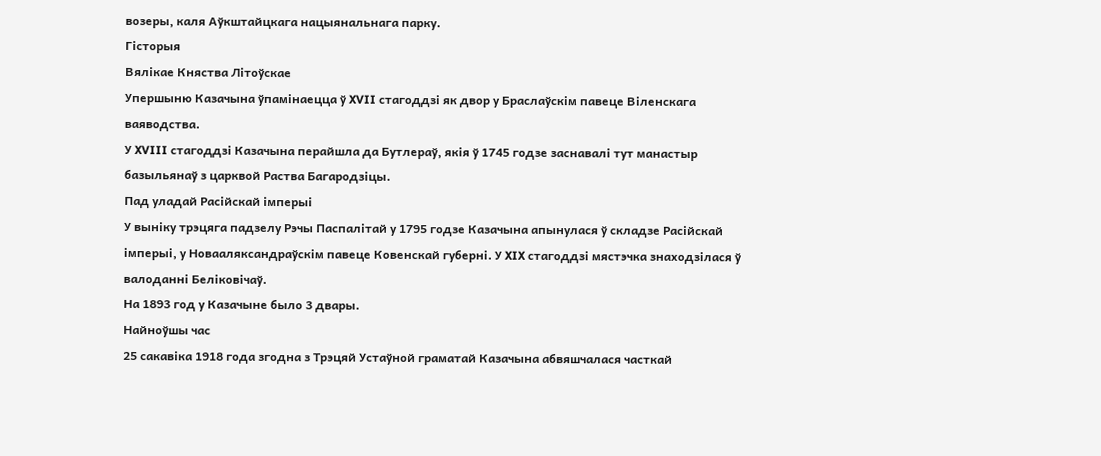возеры, каля Аўкштайцкага нацыянальнага парку.
Гісторыя
Вялікае Княства Літоўскае
Упершыню Казачына ўпамінаецца ў XVII стагоддзі як двор у Браслаўскім павеце Віленскага ваяводства.
У XVIII стагоддзі Казачына перайшла да Бутлераў, якія ў 1745 годзе заснавалі тут манастыр базыльянаў з царквой Раства Багародзіцы.
Пад уладай Расійскай імперыі
У выніку трэцяга падзелу Рэчы Паспалітай у 1795 годзе Казачына апынулася ў складзе Расійскай імперыі, у Новааляксандраўскім павеце Ковенскай губерні. У XIX стагоддзі мястэчка знаходзілася ў валоданні Беліковічаў.
На 1893 год у Казачыне было 3 двары.
Найноўшы час
25 сакавіка 1918 года згодна з Трэцяй Устаўной граматай Казачына абвяшчалася часткай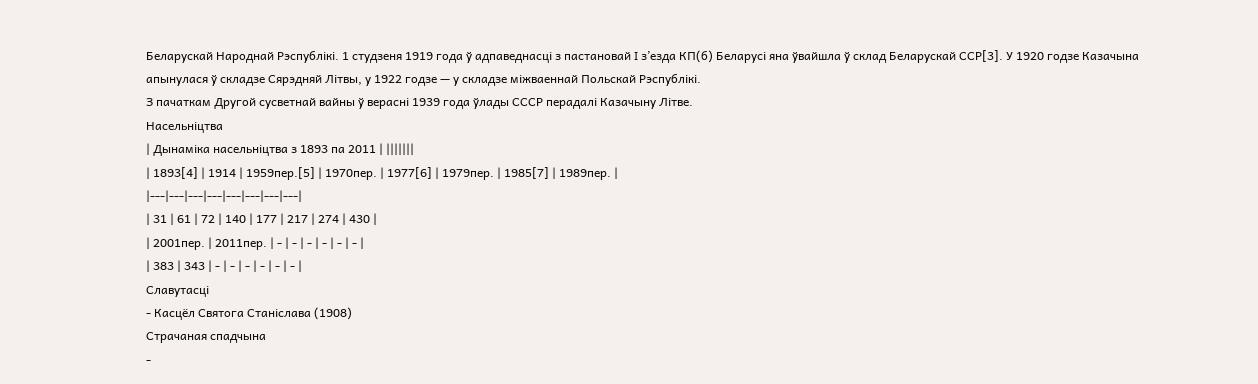Беларускай Народнай Рэспублікі. 1 студзеня 1919 года ў адпаведнасці з пастановай I з’езда КП(б) Беларусі яна ўвайшла ў склад Беларускай ССР[3]. У 1920 годзе Казачына апынулася ў складзе Сярэдняй Літвы, у 1922 годзе — у складзе міжваеннай Польскай Рэспублікі.
З пачаткам Другой сусветнай вайны ў верасні 1939 года ўлады СССР перадалі Казачыну Літве.
Насельніцтва
| Дынаміка насельніцтва з 1893 па 2011 | |||||||
| 1893[4] | 1914 | 1959пер.[5] | 1970пер. | 1977[6] | 1979пер. | 1985[7] | 1989пер. |
|---|---|---|---|---|---|---|---|
| 31 | 61 | 72 | 140 | 177 | 217 | 274 | 430 |
| 2001пер. | 2011пер. | - | - | - | - | - | - |
| 383 | 343 | - | - | - | - | - | - |
Славутасці
- Касцёл Святога Станіслава (1908)
Страчаная спадчына
-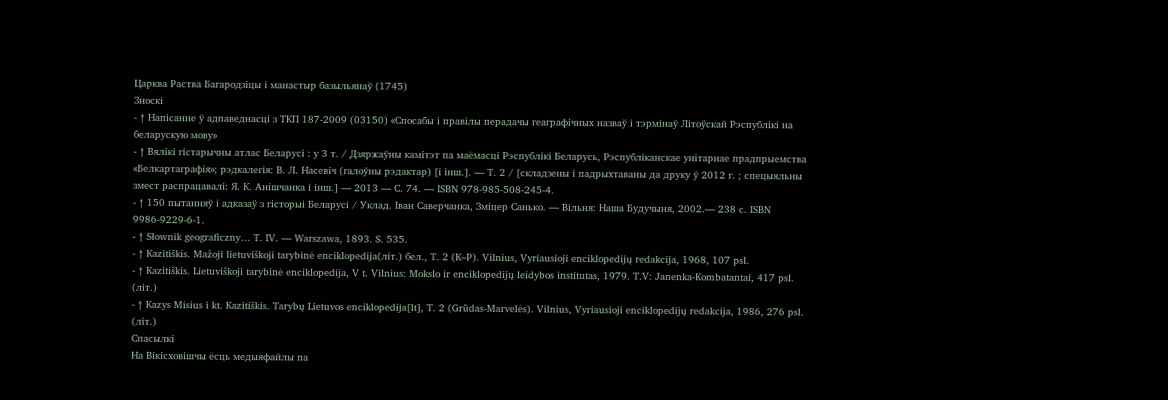Царква Раства Багародзіцы і манастыр базыльянаў (1745)
Зноскі
- ↑ Напісанне ў адпаведнасці з ТКП 187-2009 (03150) «Спосабы і правілы перадачы геаграфічных назваў і тэрмінаў Літоўскай Рэспублікі на беларускую мову»
- ↑ Вялікі гістарычны атлас Беларусі : у 3 т. / Дзяржаўны камітэт па маёмасці Рэспублікі Беларусь, Рэспубліканскае унітарнае прадпрыемства «Белкартаграфія»; рэдкалегія: В. Л. Насевіч (галоўны рэдактар) [і інш.]. — Т. 2 / [складзены і падрыхтаваны да друку ў 2012 г. ; спецыяльны змест распрацавалі: Я. К. Анішчанка і інш.] — 2013 — С. 74. — ISBN 978-985-508-245-4.
- ↑ 150 пытанняў і адказаў з гісторыі Беларусі / Уклад. Іван Саверчанка, Зміцер Санько. — Вільня: Наша Будучыня, 2002.— 238 с. ISBN 9986-9229-6-1.
- ↑ Słownik geograficzny… T. IV. — Warszawa, 1893. S. 535.
- ↑ Kazitiškis. Mažoji lietuviškoji tarybinė enciklopedija(літ.) бел., T. 2 (K–P). Vilnius, Vyriausioji enciklopedijų redakcija, 1968, 107 psl.
- ↑ Kazitiškis. Lietuviškoji tarybinė enciklopedija, V t. Vilnius: Mokslo ir enciklopedijų leidybos institutas, 1979. T.V: Janenka-Kombatantai, 417 psl. (літ.)
- ↑ Kazys Misius і kt. Kazitiškis. Tarybų Lietuvos enciklopedija[lt], T. 2 (Grūdas-Marvelės). Vilnius, Vyriausioji enciklopedijų redakcija, 1986, 276 psl. (літ.)
Спасылкі
На Вікісховішчы ёсць медыяфайлы па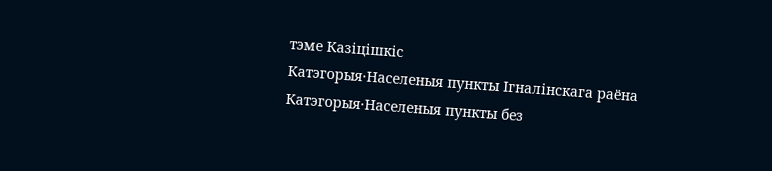тэме Казіцішкіс
Катэгорыя·Населеныя пункты Ігналінскага раёна Катэгорыя·Населеныя пункты без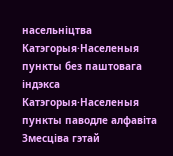насельніцтва Катэгорыя·Населеныя пункты без паштовага індэкса Катэгорыя·Населеныя пункты паводле алфавіта
Змесціва гэтай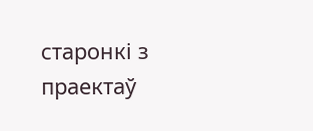старонкі з праектаў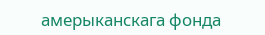амерыканскага фонда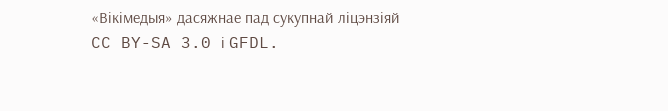«Вікімедыя» дасяжнае пад сукупнай ліцэнзіяй CC BY-SA 3.0 і GFDL.